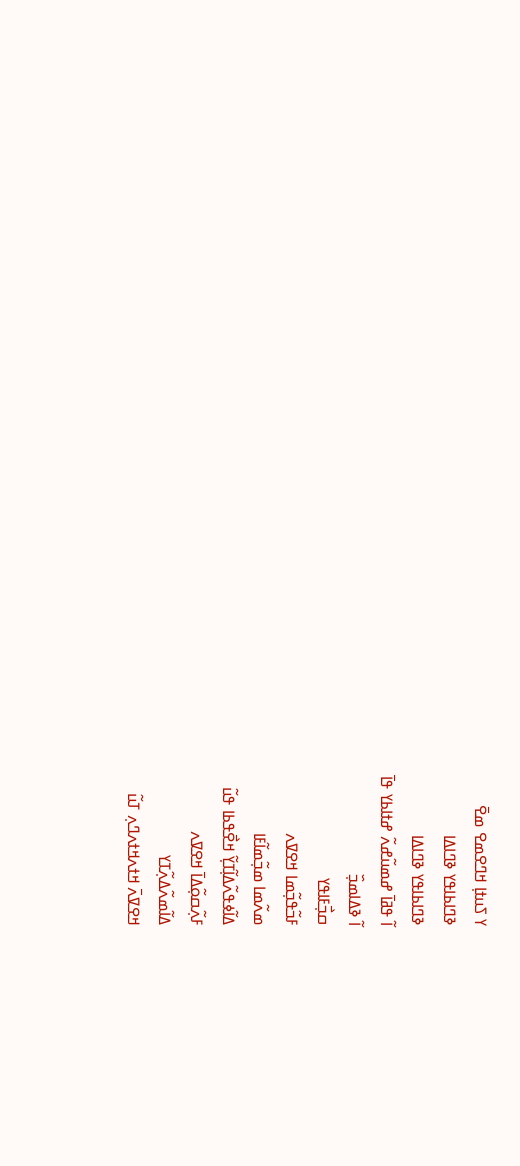ߌ ߖߎߙߊ߲ ߞߣߐߘߐ ߘߐ߫
ߢߣߊߕߊߟߌ ߢߣߊߡߊ
ߢߣߊߕߊߟߌ ߢߣߊߡߊ
ߊ߬ ߟߥߊ߫ ߝߘߎ߬ߝߍ߬ ߝߙߊߕߌ ߟߊ߫
ߊ߬ ߢߡߊߘߏ߲߰
ߛߏ߲߯ߓߊߟߌ
ߓߏ߬ߟߏ߲߬ߘߊ ߞߐߜߍ
ߘߍ߬ߘߊ ߘߏ߲߬ߘߊ߬ߓߊ
ߡߊ߬ߦߟߍ߬ߡߊ߲߬ߠߌ߲߬ ߞߐ߯ߟߕߊ ߟߎ߬
ߓߍ߲߬ߛߋ߲߬ߡߊ߫ ߞߐߜߍ
ߡߊ߬ߘߍ߬ߡߍ߲߬ߠߌ
ߞߐߜߍ߫ ߞߙߍߞߙߍߣߍ߲ ߠߎ߬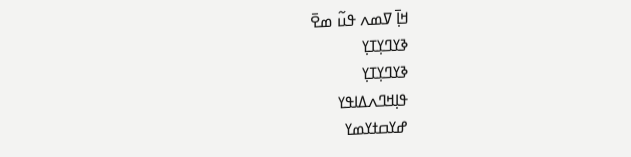ߞߊ߲߫ ߜߘߍ ߟߎ߬ ߘߐ߫
ߢߌߣߌ߲ߠߌ߲
ߢߌߣߌ߲ߠߌ߲
ߟߊ߲ߞߣߍߡߊߟߌ
ߝߌߛߙߌߘߌ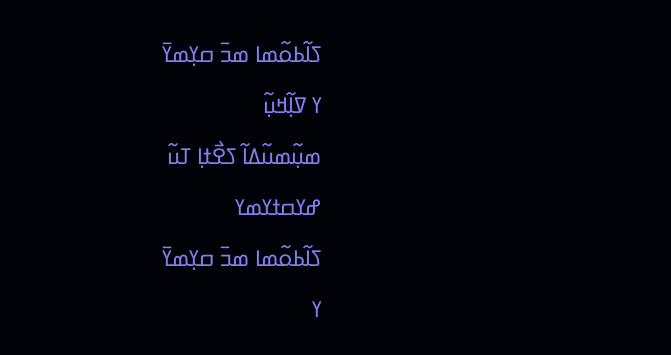ߖߊ߬ߕߋ߬ߘߊ ߘߏ߫ ߛߌ߲ߘߌ߫
ߌ ߜߊ߲߬ߞߎ߲߬
ߘߎ߲߬ߘߎ߬ߡߊ߬ ߖߐ߯ߙߊ߲ ߠߎ߬
ߝߌߛߙߌߘߌ
ߖߊ߬ߕߋ߬ߘߊ ߘߏ߫ ߛߌ߲ߘߌ߫
ߌ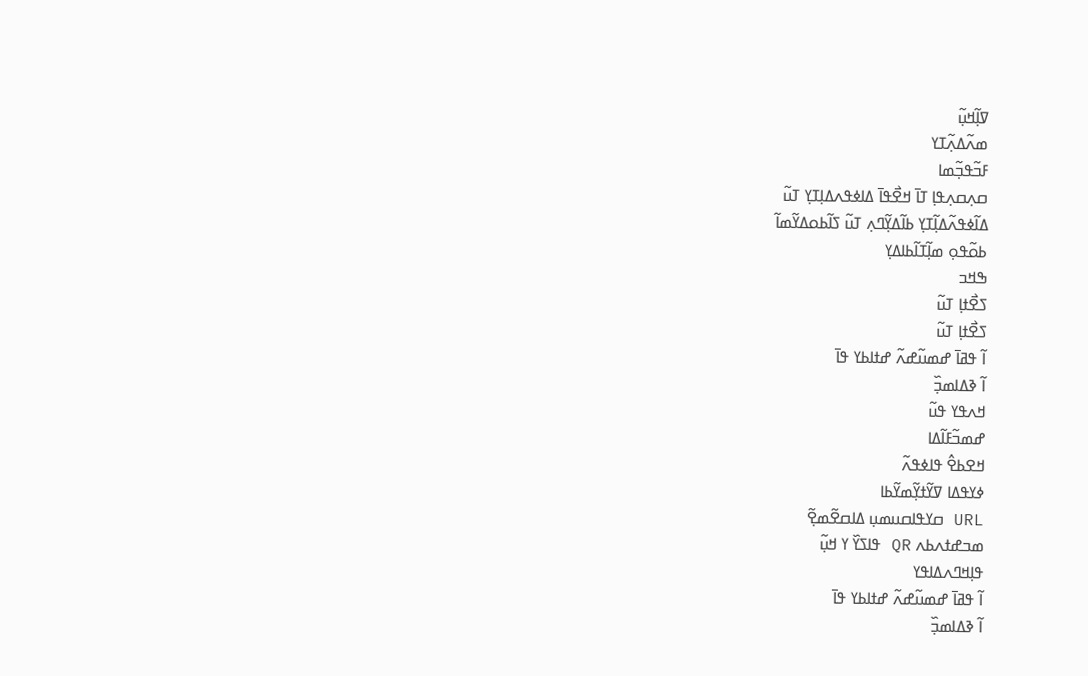ߜߊ߲߬ߞߎ߲߬
ߘߍ߬ߡߍ߲߬ߠߌ
ߓߏ߬ߟߏ߲߬ߘߊ
ߛߍ߲ߛߍ߲ߟߊ߲ ߠߊ߫ ߞߐ߯ߟߊ߫ ߡߊߦߟߍߡߊ߲ߠߌ߲ ߠߎ߬
ߡߊ߬ߦߟߍ߬ߡߊ߲߬ߠߌ߲ ߕߊ߬ߡߌ߲߬ߣߍ߲ ߠߎ߬ ߖߊ߬ߕߋߡߌ߬ߘߊ߬
ߕߋ߬ߟߋ߲ ߘߊ߲߬ߠߊ߬ߕߊߡߌ߲
ߒߞߏ
ߖߐ߯ߙߊ߲ ߠߎ߬
ߖߐ߯ߙߊ߲ ߠߎ߬
ߊ߬ ߟߥߊ߫ ߝߘߎ߬ߝߍ߬ ߝߙߊߕߌ ߟߊ߫
ߊ߬ ߢߡߊߘߏ߲߰
ߞߍߟߌ ߟߎ߬
ߝߘߏ߬ߓߊ߬ߡߊ
ߞߐߕߐ߮ ߟߊߦߟߍ߬
ߦߌߟߡߊ ߜߌ߬ߙߌ߲߬ߘߌ߬ߕߊ
URL ߛߌߟߊߛߎߘߎ߲ ߡߊߛߐ߬ߘߐ߲߬
ߘߏߝߙߍߕߍ QR ߟߊߖߌ߰ ߌ ߞߎ߲߬
ߟߊ߲ߞߣߍߡߊߟߌ
ߊ߬ ߟߥߊ߫ ߝߘߎ߬ߝߍ߬ ߝߙߊߕߌ ߟߊ߫
ߊ߬ ߢߡߊߘߏ߲߰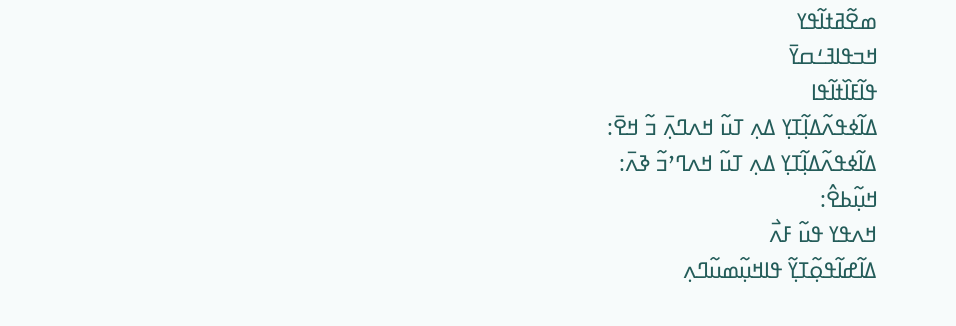ߘߐ߬ߥߙߊ߬ߟߌ
ߞߏߟߊߔߑߛߌ߫
ߟߊ߬ߓߊ߰ߙߊ߬ߟߊ
ߡߊ߬ߦߟߍ߬ߡߊ߲߬ߠߌ߲ ߡߍ߲ ߠߎ߬ ߞߍߣߍ߲߫ ߏ߬ ߞߐ߫:
ߡߊ߬ߦߟߍ߬ߡߊ߲߬ߠߌ߲ ߡߍ߲ ߠߎ߬ ߞߍߣߴߏ߬ ߢߍ߫:
ߞߎ߲߬ߕߐ߮:
ߞߍߟߌ ߟߎ߬ ߓߍ߯
ߡߊ߬ߝߊ߬ߟߋ߲߬ߠߌ߲߬ ߟߊߞߎ߲߬ߘߎ߬ߣߍ߲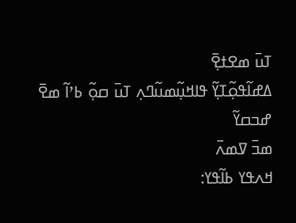ߠߎ߫ ߘߐߙߐ߲߫
ߡߝߊ߬ߟߋ߲߬ߠߌ߲߬ ߟߊߞߎ߲߬ߘߎ߬ߣߍ߲ ߠߎ߫ ߛߋ߲߬ ߕߴߊ߬ ߘߐ߫
ߝߏߛߌ߬
ߘߏ߫ ߜߘߍ߫
ߞߍߟߌ ߕߊ߬ߟߌ: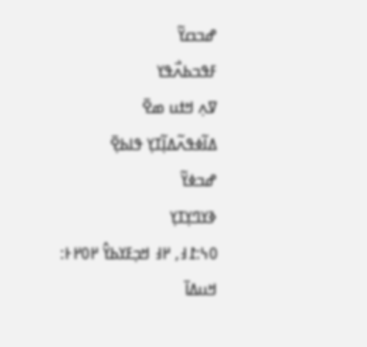ߝߏߛߌ߬
ߓߟߏߕߍ߯ߟߌ
ߜߍ߲ ߞߙߎ ߘߐ߫
ߡߊ߬ߦߟߍ߬ߡߊ߲߬ߠߌ߲ ߟߊߕߐ߲߫
ߝߏߦߌ߬
ߢߌߣߌ߲ߠߌ߲
߀߆:߁߃, ߂߃ ߞߏ߲ߓߌߕߌ߮ ߂߀߂߅:
ߞߎߡߊ߫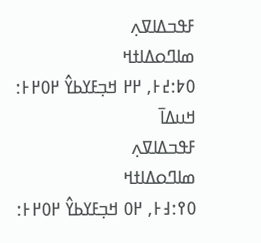ߓߟߏߡߊߜߍ߲
ߘߊߣߋߡߊߙߞ
߀߈:߄߅, ߂߂ ߞߏ߲ߓߌߕߌ߮ ߂߀߂߅:
ߞߎߡߊ߫
ߓߟߏߡߊߜߍ߲
ߘߊߣߋߡߊߙߞ
߀߉:߃߅, ߂߀ ߞߏ߲ߓߌߕߌ߮ ߂߀߂߅: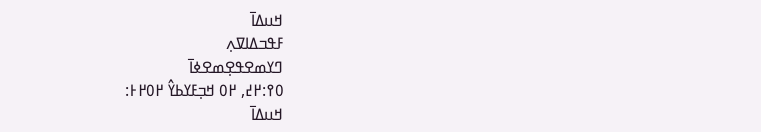ߞߎߡߊ߫
ߓߟߏߡߊߜߍ߲
ߣߌߘߐߟߐ߲ߘߐߦߊ߫
߀߉:߂߄, ߂߀ ߞߏ߲ߓߌߕߌ߮ ߂߀߂߅:
ߞߎߡߊ߫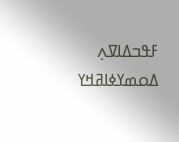ߓߟߏߡߊߜߍ߲
ߡߋߘߌߦߊߥߞߌ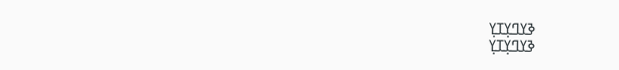ߢߌߣߌ߲ߠߌ߲
ߢߌߣߌ߲ߠߌ߲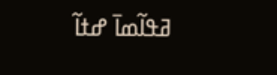ߥߟߊ߬ߘߊ߫ ߝߙߊ߬